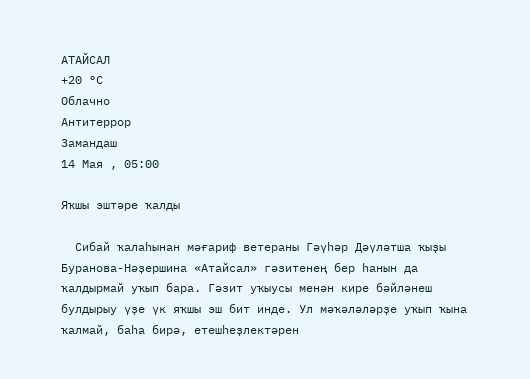АТАЙСАЛ
+20 °С
Облачно
Антитеррор
Замандаш
14 Мая , 05:00

Яҡшы эштәре ҡалды

  Сибай ҡалаһынан мәғариф ветераны Гәүһәр Дәүләтша ҡыҙы Буранова-Нәҙершина «Атайсал» гәзитенең бер һанын да ҡалдырмай уҡып бара. Гәзит уҡыусы менән кире бәйләнеш булдырыу үҙе үк яҡшы эш бит инде. Ул мәҡәләләрҙе уҡып ҡына ҡалмай, баһа бирә, етешһеҙлектәрен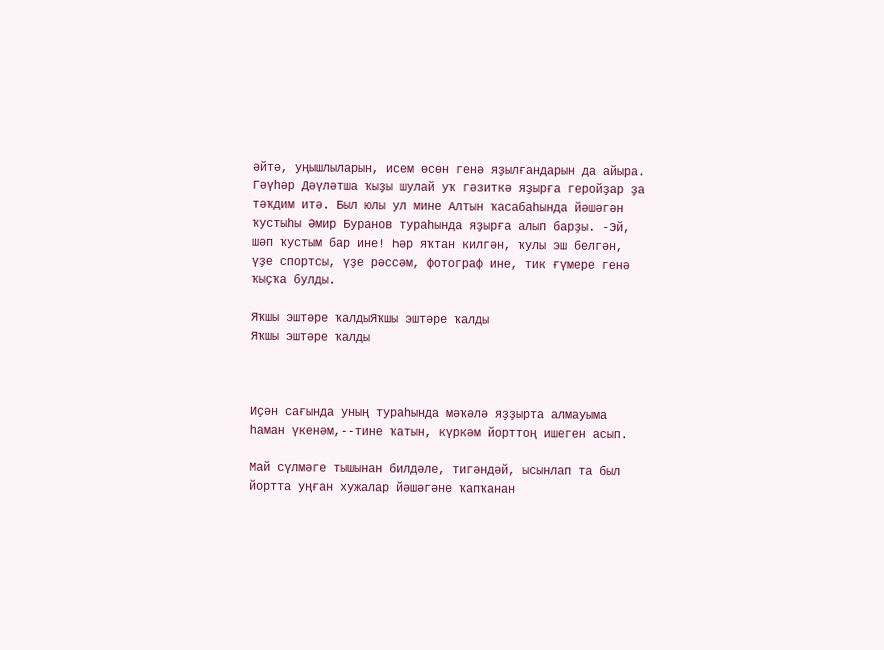әйтә, уңышлыларын, исем өсөн генә яҙылғандарын да айыра. Гәүһәр Дәүләтша ҡыҙы шулай уҡ гәзиткә яҙырға геройҙар ҙа тәҡдим итә. Был юлы ул мине Алтын ҡасабаһында йәшәгән ҡустыһы Әмир Буранов тураһында яҙырға алып барҙы. -Эй, шәп ҡустым бар ине! Һәр яҡтан килгән, ҡулы эш белгән, үҙе спортсы, үҙе рәссәм, фотограф ине, тик ғүмере генә ҡыҫҡа булды.

Яҡшы эштәре ҡалдыЯҡшы эштәре ҡалды
Яҡшы эштәре ҡалды



Иҫән сағында уның тураһында мәҡәлә яҙҙырта алмауыма һаман үкенәм,--тине ҡатын, күркәм йорттоң ишеген асып.

Май сүлмәге тышынан билдәле, тигәндәй, ысынлап та был йортта уңған хужалар йәшәгәне ҡапҡанан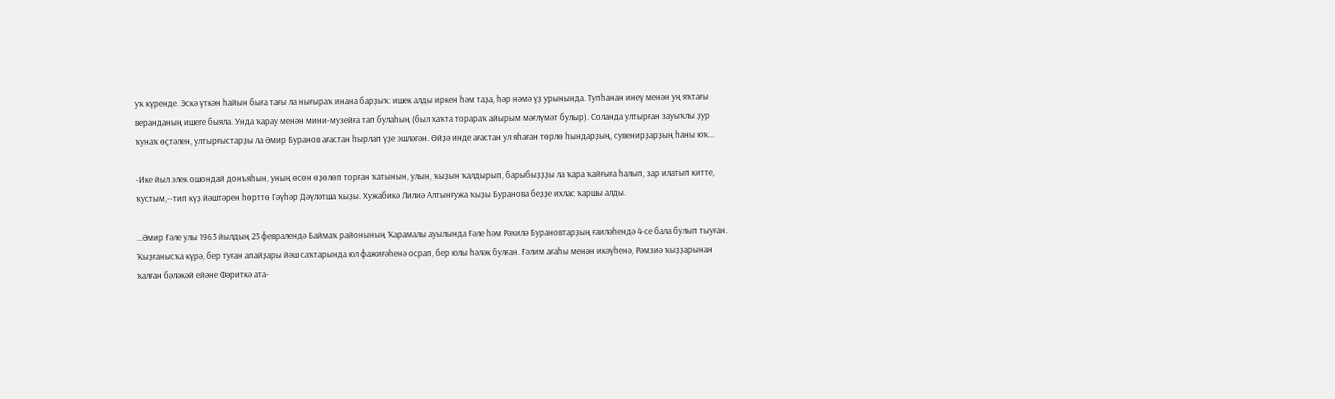уҡ күренде. Эскә үткән һайын быға тағы ла нығыраҡ инана барҙыҡ: ишек алды иркен һәм таҙа, һәр нәмә үҙ урынында. Тупһанан инеү менән уң яҡтағы веранданың ишеге быяла. Унда ҡарау менән мини-музейға тап булаһың (был хаҡта торараҡ айырым мәғлүмәт булыр). Соланда ултырған зауыҡлы ҙур ҡунаҡ өҫтәлен, ултырғыстарҙы ла Әмир Буранов ағастан һырлап үҙе эшләгән. Өйҙә инде ағастан ул яһаған төрлө һындарҙың, сувенирҙарҙың һаны юҡ...

-Ике йыл элек ошондай донъяһын, уның өсөн өҙөлөп торған ҡатынын, улын, ҡыҙын ҡалдырып, барыбыҙҙҙы ла ҡара ҡайғыға һалып, зар илатып китте, ҡустым,--тип күҙ йәштәрен һөрттө Гәүһәр Дәүләтша ҡыҙы. Хужабикә Лилиә Алтынғужа ҡыҙы Буранова беҙҙе ихлас ҡаршы алды.

...Әмир Ғәле улы 1963 йылдың 23 февралендә Баймаҡ районының Ҡарамалы ауылында Ғәле һәм Рәхилә Бурановтарҙың ғаиләһендә 4-се бала булып тыуған. Ҡыҙғанысҡа күрә, бер туған апайҙары йәш саҡтарында юл фажиғәһенә осрап, бер юлы һәләк булған. Ғәлим ағаһы менән икәүһенә, Рәмзиә ҡыҙҙарынан ҡалған бәләкәй ейәне Фәриткә ата-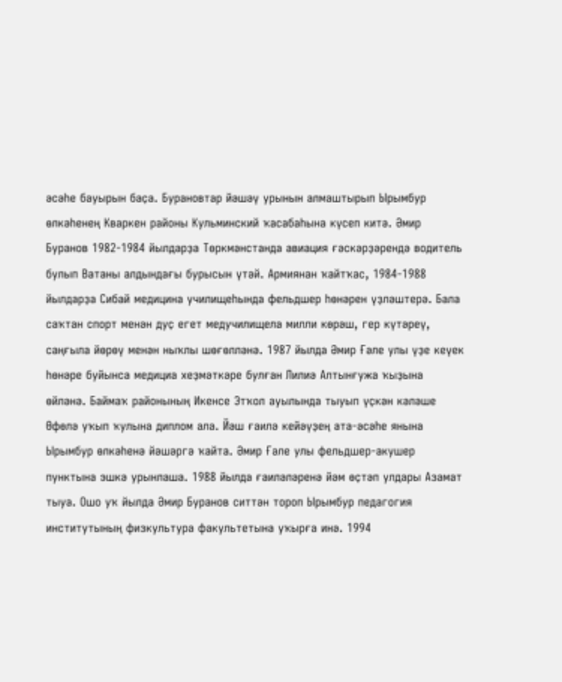әсәһе бауырын баҫа. Бурановтар йәшәү урынын алмаштырып Ырымбур өлкәһенең Кваркен районы Кульминский ҡасабаһына күсеп китә. Әмир Буранов 1982-1984 йылдарҙа Төркмәнстанда авиация ғәскәрҙәрендә водитель булып Ватаны алдындағы бурысын үтәй. Армиянан ҡайтҡас, 1984-1988 йылдарҙа Сибай медицина училищеһында фельдшер һөнәрен үҙләштерә. Бала саҡтан спорт менән дуҫ егет медучилищела милли көрәш, гер күтәреү, саңғыла йөрөү менән ныҡлы шөғөлләнә. 1987 йылда Әмир Ғәле улы үҙе кеүек һөнәре буйынса медициа хеҙмәткәре булған Лилиә Алтынғужа ҡыҙына өйләнә. Баймаҡ районының Икенсе Этҡол ауылында тыуып үҫкән кәләше Өфөлә уҡып ҡулына диплом ала. Йәш ғаилә кейәүҙең ата-әсәһе янына Ырымбур өлкәһенә йәшәргә ҡайта. Әмир Ғәле улы фельдшер-акушер пунктына эшкә урынлаша. 1988 йылда ғаиләләренә йәм өҫтәп улдары Азамат тыуа. Ошо уҡ йылда Әмир Буранов ситтән тороп Ырымбур педагогия институтының физкультура факультетына уҡырға инә. 1994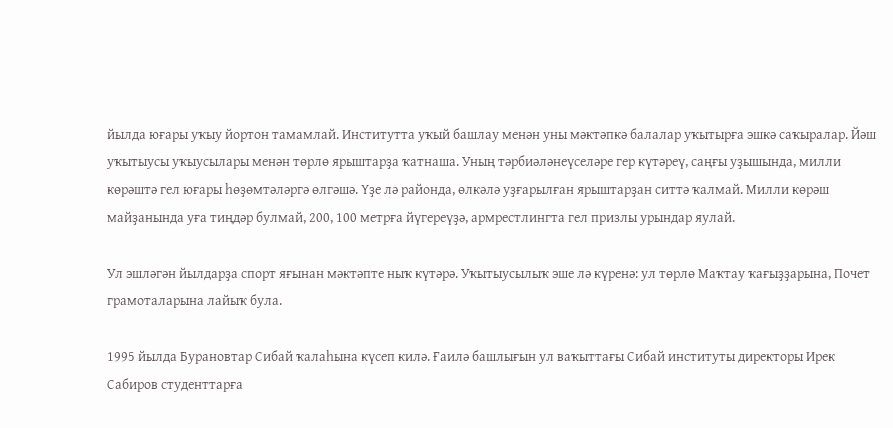йылда юғары уҡыу йортон тамамлай. Институтта уҡый башлау менән уны мәктәпкә балалар уҡытырға эшкә саҡыралар. Йәш уҡытыусы уҡыусылары менән төрлө ярыштарҙа ҡатнаша. Уның тәрбиәләнеүселәре гер күтәреү, саңғы уҙышында, милли көрәштә гел юғары һөҙөмтәләргә өлгәшә. Үҙе лә районда, өлкәлә уҙғарылған ярыштарҙан ситтә ҡалмай. Милли көрәш майҙанында уға тиңдәр булмай, 200, 100 метрға йүгереүҙә, армрестлингта гел призлы урындар яулай.

Ул эшләгән йылдарҙа спорт яғынан мәктәпте ныҡ күтәрә. Уҡытыусылыҡ эше лә күренә: ул төрлө Маҡтау ҡағыҙҙарына, Почет грамоталарына лайыҡ була.

1995 йылда Бурановтар Сибай ҡалаһына күсеп килә. Ғаилә башлығын ул ваҡыттағы Сибай институты директоры Ирек Сабиров студенттарға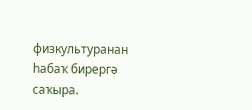физкультуранан һабаҡ бирергә саҡыра.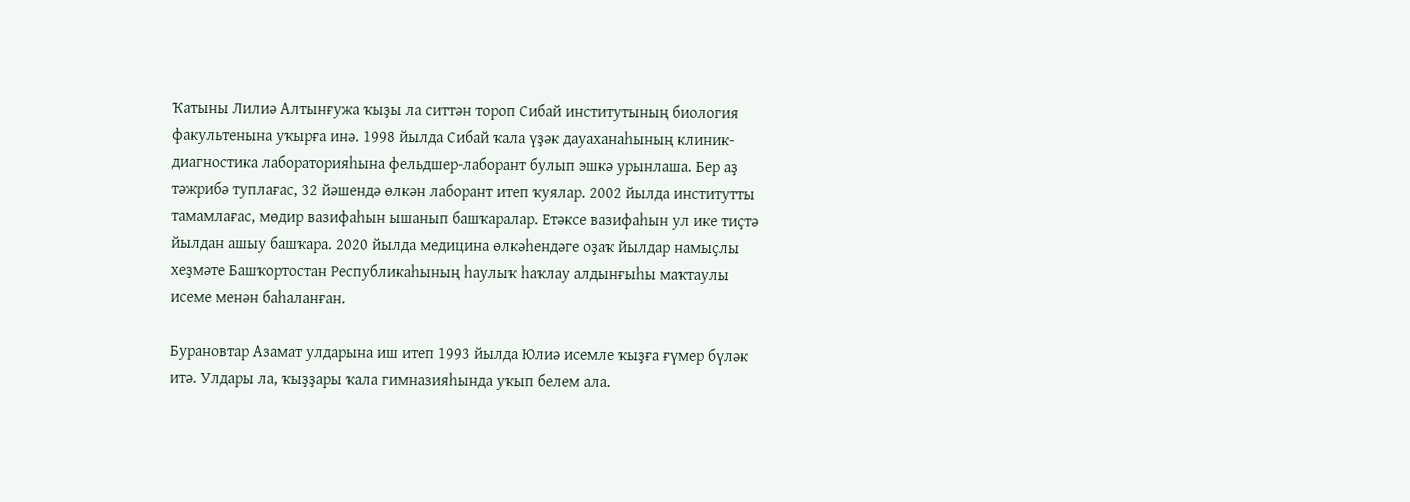Ҡатыны Лилиә Алтынғужа ҡыҙы ла ситтән тороп Сибай институтының биология факультенына уҡырға инә. 1998 йылда Сибай ҡала үҙәк дауаханаһының клиник-диагностика лабораторияһына фельдшер-лаборант булып эшкә урынлаша. Бер аҙ тәжрибә туплағас, 32 йәшендә өлкән лаборант итеп ҡуялар. 2002 йылда институтты тамамлағас, мөдир вазифаһын ышанып башҡаралар. Етәксе вазифаһын ул ике тиҫтә йылдан ашыу башҡара. 2020 йылда медицина өлкәһендәге оҙаҡ йылдар намыҫлы хеҙмәте Башҡортостан Республикаһының һаулыҡ һаҡлау алдынғыһы маҡтаулы исеме менән баһаланған.

Бурановтар Азамат улдарына иш итеп 1993 йылда Юлиә исемле ҡыҙға ғүмер бүләк итә. Улдары ла, ҡыҙҙары ҡала гимназияһында уҡып белем ала.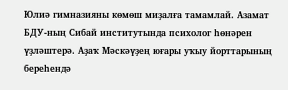Юлиә гимназияны көмөш миҙалға тамамлай. Азамат БДУ-ның Сибай институтында психолог һөнәрен үҙләштерә. Аҙаҡ Мәскәүҙең юғары уҡыу йорттарының береһендә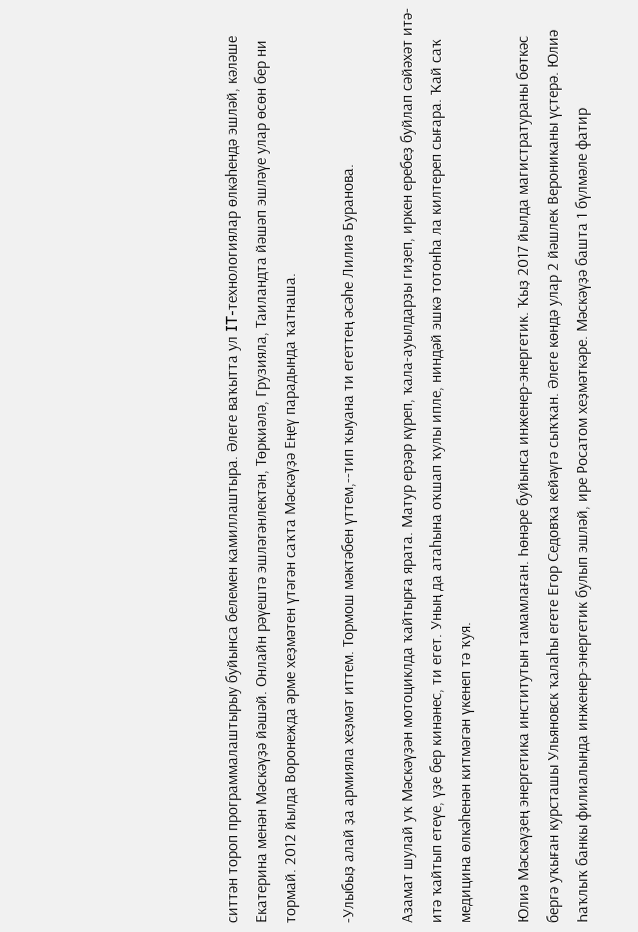ситтән тороп программалаштырыу буйынса белемен камиллаштыра. Әлеге ваҡытта ул IT-технологиялар өлкәһендә эшләй, кәләше Екатерина менән Мәскәүҙә йәшәй. Онлайн рәүештә эшләгәнлектән, Төркиәлә, Грузияла, Таиландта йәшәп эшләүе улар өсөн бер ни тормай. 2012 йылда Воронежда әрме хеҙмәтен үтәгән саҡта Мәскәүҙә Еңеү парадында ҡатнаша.

-Улыбыҙ алай ҙа армияла хеҙмәт иттем. Тормош мәктәбен үттем,--тип ҡыуана ти егеттең әсәһе Лилиә Буранова.

Азамат шулай уҡ Мәскәүҙән мотоциклда ҡайтырға ярата. Матур ерҙәр күреп, ҡала-ауылдарҙы гиҙеп, иркен еребеҙ буйлап сәйәхәт итә-итә ҡайтып етеүе, үҙе бер кинәнес, ти егет. Уның да атаһына оҡшап ҡулы ипле, ниндәй эшкә тотонһа ла килтереп сығара. Ҡай саҡ медицина өлкәһенән китмәгән үкенеп тә ҡуя.

Юлиә Мәскәүҙең энергетика институтын тамамлаған. Һөнәре буйынса инженер-энергетик. Ҡыҙ 2017 йылда магистратураны бөткәс бергә уҡыған курсташы Ульяновск ҡалаһы егете Егор Седовҡа кейәүгә сыҡҡан. Әлеге көндә улар 2 йәшлек Верониканы үҫтерә. Юлиә Һаҡлыҡ банкы филиалында инженер-энергетик булып эшләй, ире Росатом хеҙмәткәре. Мәскәүҙә башта 1 бүлмәле фатир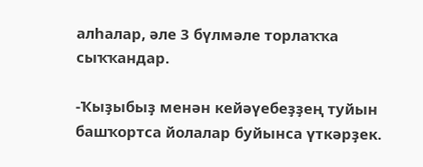алһалар, әле 3 бүлмәле торлаҡҡа сыҡҡандар.

-Ҡыҙыбыҙ менән кейәүебеҙҙең туйын башҡортса йолалар буйынса үткәрҙек.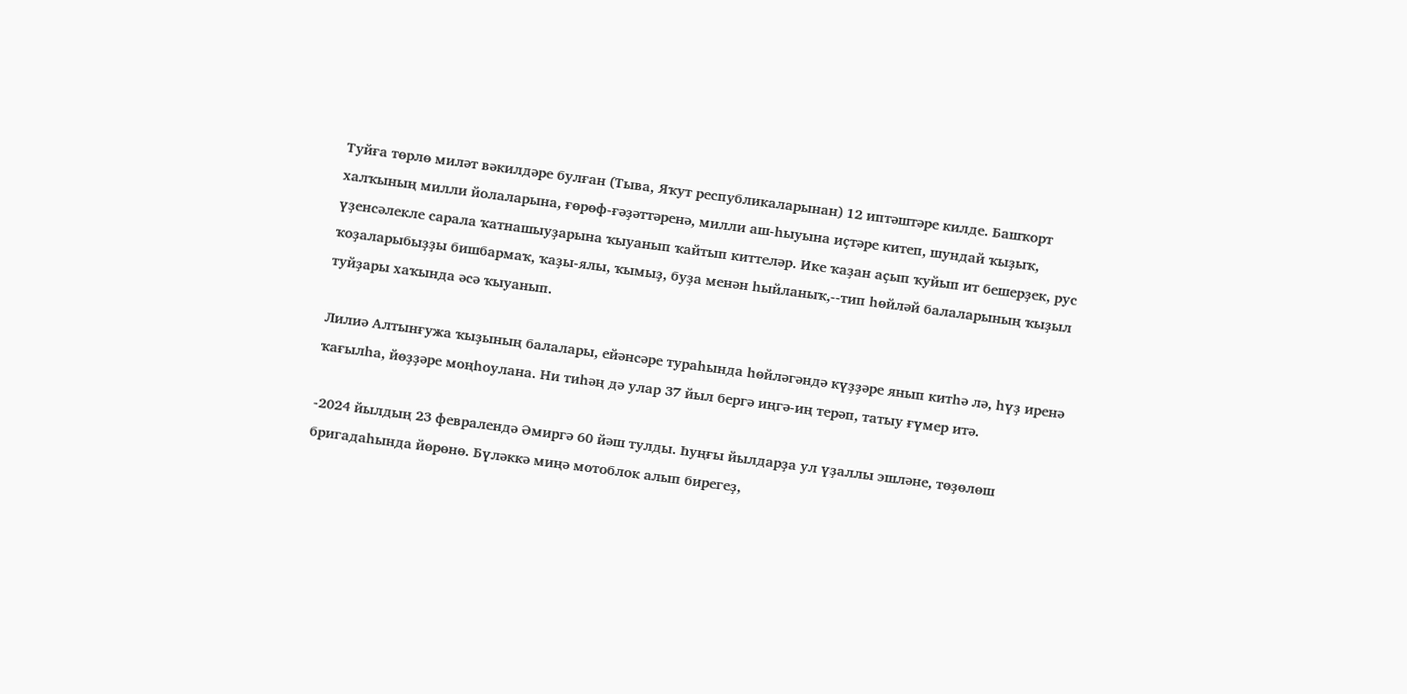Туйға төрлө миләт вәкилдәре булған (Тыва, Яҡут республикаларынан) 12 иптәштәре килде. Башҡорт халҡының милли йолаларына, ғөрөф-ғәҙәттәренә, милли аш-һыуына иҫтәре китеп, шундай ҡыҙыҡ, үҙенсәлекле сарала ҡатнашыуҙарына ҡыуанып ҡайтып киттеләр. Ике ҡаҙан аҫып ҡуйып ит бешерҙек, рус ҡоҙаларыбыҙҙы бишбармаҡ, ҡаҙы-ялы, ҡымыҙ, буҙа менән һыйланыҡ,--тип һөйләй балаларының ҡыҙыл туйҙары хаҡында әсә ҡыуанып.

Лилиә Алтынғужа ҡыҙының балалары, ейәнсәре тураһында һөйләгәндә күҙҙәре янып китһә лә, һүҙ иренә ҡағылһа, йөҙҙәре моңһоулана. Ни тиһәң дә улар 37 йыл бергә иңгә-иң терәп, татыу ғүмер итә.

-2024 йылдың 23 февралендә Әмиргә 60 йәш тулды. Һуңғы йылдарҙа ул үҙаллы эшләне, төҙөлөш бригадаһында йөрөнө. Бүләккә миңә мотоблок алып бирегеҙ,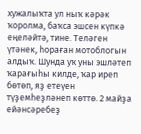хужалыҡта ул ныҡ кәрәк ҡоролма, баҡса эшсен күпкә еңеләйтә, тине. Теләген үтәнек, һораған мотоблогын алдыҡ. Шунда уҡ уны эшләтеп ҡарағыһы килде, ҡар иреп бөтөп, яҙ етеүен түҙемһеҙләнеп көттө. 2 майҙа ейәнсәребеҙ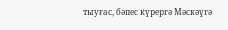тыуғас, бәпес күрергә Мәскәүгә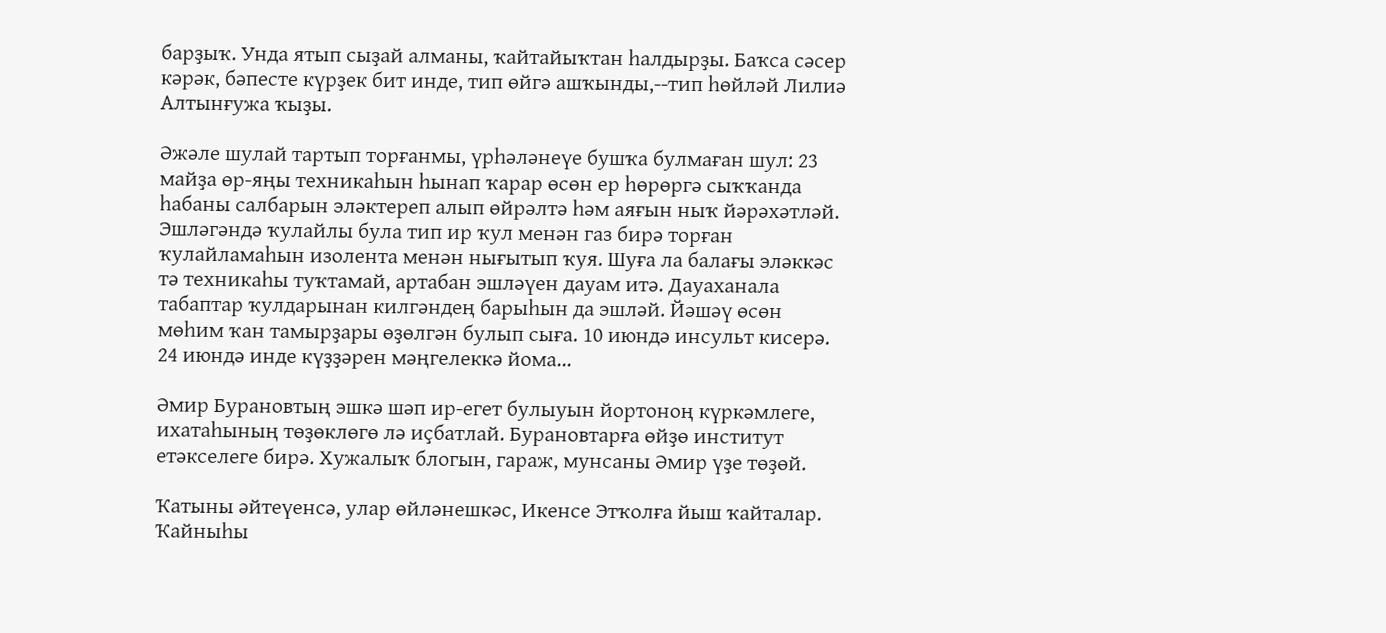барҙыҡ. Унда ятып сыҙай алманы, ҡайтайыҡтан һалдырҙы. Баҡса сәсер кәрәк, бәпесте күрҙек бит инде, тип өйгә ашҡынды,--тип һөйләй Лилиә Алтынғужа ҡыҙы.

Әжәле шулай тартып торғанмы, үрһәләнеүе бушҡа булмаған шул: 23 майҙа өр-яңы техникаһын һынап ҡарар өсөн ер һөрөргә сыҡҡанда һабаны салбарын эләктереп алып өйрәлтә һәм аяғын ныҡ йәрәхәтләй. Эшләгәндә ҡулайлы була тип ир ҡул менән газ бирә торған ҡулайламаһын изолента менән нығытып ҡуя. Шуға ла балағы эләккәс тә техникаһы туҡтамай, артабан эшләүен дауам итә. Дауаханала табаптар ҡулдарынан килгәндең барыһын да эшләй. Йәшәү өсөн мөһим ҡан тамырҙары өҙөлгән булып сыға. 10 июндә инсульт кисерә. 24 июндә инде күҙҙәрен мәңгелеккә йома...

Әмир Бурановтың эшкә шәп ир-егет булыуын йортоноң күркәмлеге, ихатаһының төҙөклөгө лә иҫбатлай. Бурановтарға өйҙө институт етәкселеге бирә. Хужалыҡ блогын, гараж, мунсаны Әмир үҙе төҙөй.

Ҡатыны әйтеүенсә, улар өйләнешкәс, Икенсе Этҡолға йыш ҡайталар. Ҡайныһы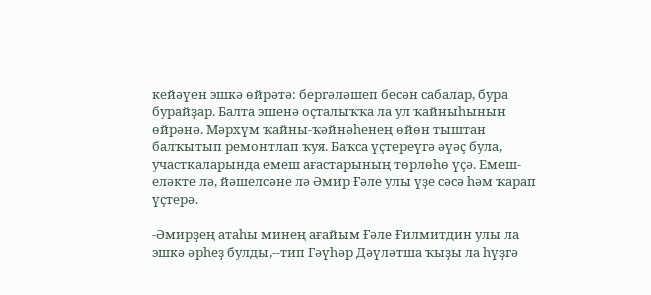кейәүен эшкә өйрәтә: бергәләшеп бесән сабалар, бура бурайҙар. Балта эшенә оҫталыҡҡа ла ул ҡайныһынын өйрәнә. Мәрхүм ҡайны-ҡәйнәһенең өйөн тыштан балҡытып ремонтлап ҡуя. Баҡса үҫтереүгә әүәҫ була, участкаларында емеш ағастарының төрлөһө үҫә. Емеш-еләкте лә, йәшелсәне лә Әмир Ғәле улы үҙе сәсә һәм ҡарап үҫтерә.

-Әмирҙең атаһы минең ағайым Ғәле Ғилмитдин улы ла эшкә әрһеҙ булды,--тип Гәүһәр Дәүләтша ҡыҙы ла һүҙгә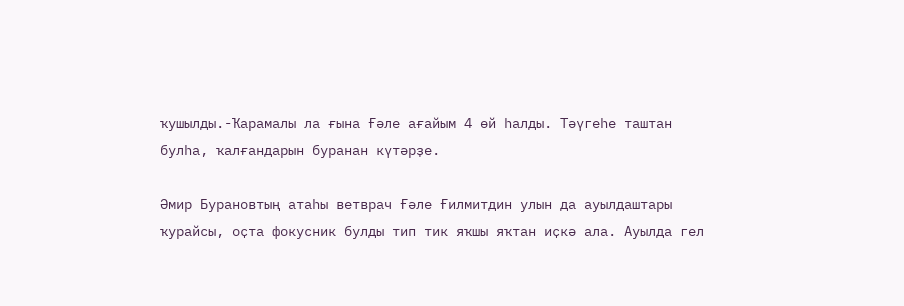ҡушылды.-Ҡарамалы ла ғына Ғәле ағайым 4 өй һалды. Тәүгеһе таштан булһа, ҡалғандарын буранан күтәрҙе.

Әмир Бурановтың атаһы ветврач Ғәле Ғилмитдин улын да ауылдаштары ҡурайсы, оҫта фокусник булды тип тик яҡшы яҡтан иҫкә ала. Ауылда гел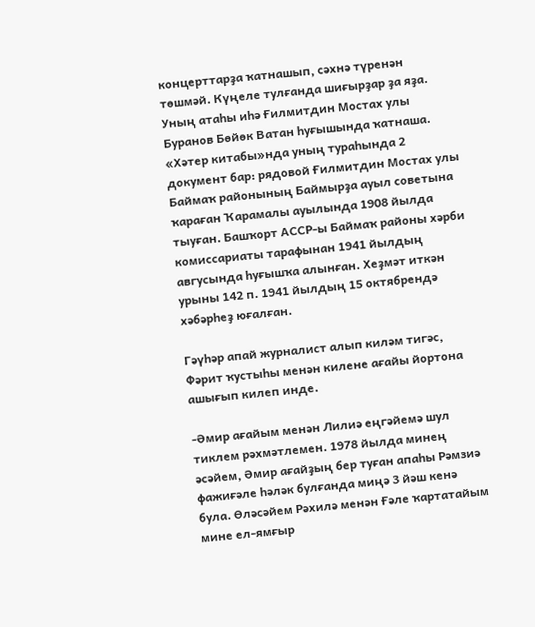концерттарҙа ҡатнашып, сәхнә түренән төшмәй. Күңеле тулғанда шиғырҙар ҙа яҙа. Уның атаһы иһә Ғилмитдин Мостах улы Буранов Бөйөк Ватан һуғышында ҡатнаша. «Хәтер китабы»нда уның тураһында 2 документ бар: рядовой Ғилмитдин Мостах улы Баймаҡ районының Баймырҙа ауыл советына ҡараған Ҡарамалы ауылында 1908 йылда тыуған. Башҡорт АССР-ы Баймаҡ районы хәрби комиссариаты тарафынан 1941 йылдың авгусында һуғышҡа алынған. Хеҙмәт иткән урыны 142 п. 1941 йылдың 15 октябрендә хәбәрһеҙ юғалған.

Гәүһәр апай журналист алып киләм тигәс, Фәрит ҡустыһы менән килене ағайы йортона ашығып килеп инде.

-Әмир ағайым менән Лилиә еңгәйемә шул тиклем рәхмәтлемен. 1978 йылда минең әсәйем, Әмир ағайҙың бер туған апаһы Рәмзиә фажиғәле һәләк булғанда миңә 3 йәш кенә була. Өләсәйем Рәхилә менән Ғәле ҡартатайым мине ел-ямғыр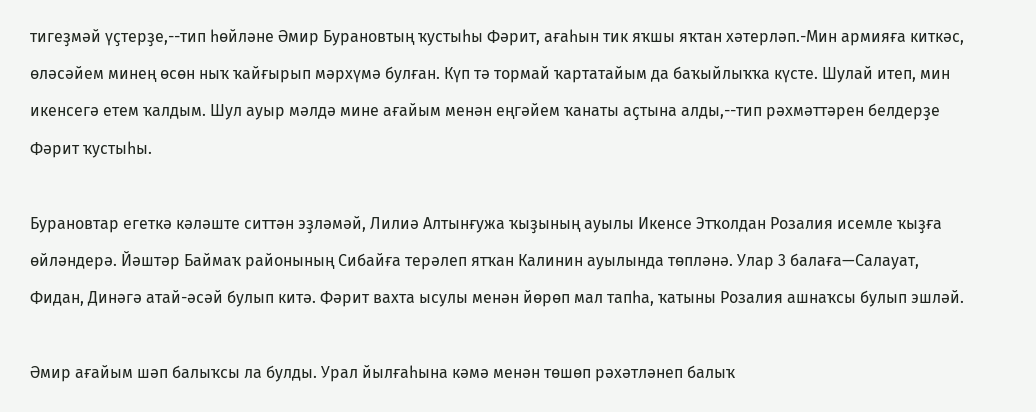тигеҙмәй үҫтерҙе,--тип һөйләне Әмир Бурановтың ҡустыһы Фәрит, ағаһын тик яҡшы яҡтан хәтерләп.-Мин армияға киткәс, өләсәйем минең өсөн ныҡ ҡайғырып мәрхүмә булған. Күп тә тормай ҡартатайым да баҡыйлыҡҡа күсте. Шулай итеп, мин икенсегә етем ҡалдым. Шул ауыр мәлдә мине ағайым менән еңгәйем ҡанаты аҫтына алды,--тип рәхмәттәрен белдерҙе Фәрит ҡустыһы.

Бурановтар егеткә кәләште ситтән эҙләмәй, Лилиә Алтынғужа ҡыҙының ауылы Икенсе Этҡолдан Розалия исемле ҡыҙға өйләндерә. Йәштәр Баймаҡ районының Сибайға терәлеп ятҡан Калинин ауылында төпләнә. Улар 3 балаға—Салауат, Фидан, Динәгә атай-әсәй булып китә. Фәрит вахта ысулы менән йөрөп мал тапһа, ҡатыны Розалия ашнаҡсы булып эшләй.

Әмир ағайым шәп балыҡсы ла булды. Урал йылғаһына кәмә менән төшөп рәхәтләнеп балыҡ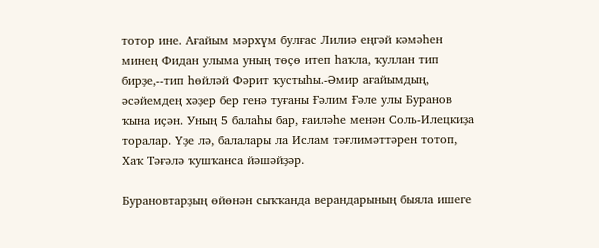тотор ине. Ағайым мәрхүм булғас Лилиә еңгәй кәмәһен минең Фидан улыма уның төҫө итеп һаҡла, ҡуллан тип бирҙе,--тип һөйләй Фәрит ҡустыһы.-Әмир ағайымдың, әсәйемдең хәҙер бер генә туғаны Ғәлим Ғәле улы Буранов ҡына иҫән. Уның 5 балаһы бар, ғаиләһе менән Соль-Илецкиҙа торалар. Үҙе лә, балалары ла Ислам тәғлимәттәрен тотоп, Хаҡ Тәғәлә ҡушҡанса йәшәйҙәр.

Бурановтарҙың өйөнән сыҡҡанда верандарының быяла ишеге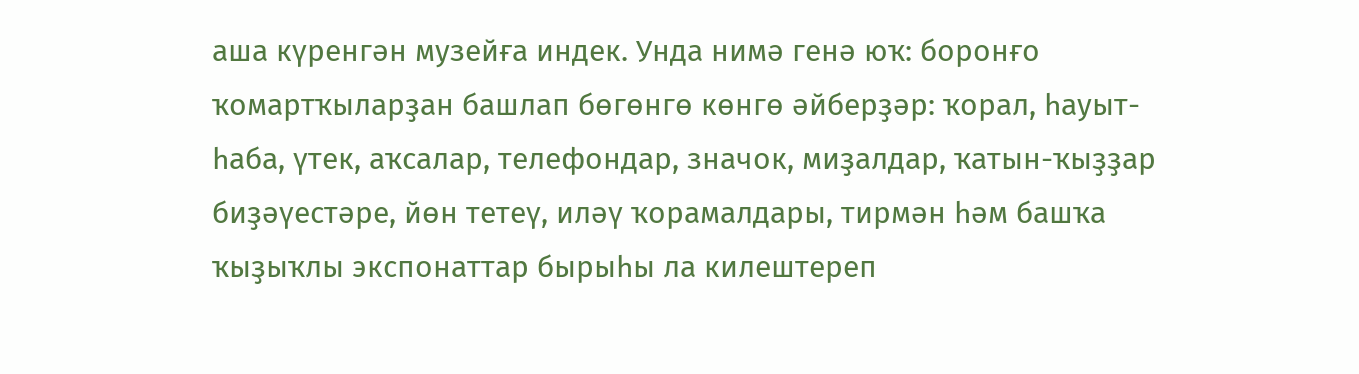аша күренгән музейға индек. Унда нимә генә юҡ: боронғо ҡомартҡыларҙан башлап бөгөнгө көнгө әйберҙәр: ҡорал, һауыт-һаба, үтек, аҡсалар, телефондар, значок, миҙалдар, ҡатын-ҡыҙҙар биҙәүестәре, йөн тетеү, иләү ҡорамалдары, тирмән һәм башҡа ҡыҙыҡлы экспонаттар бырыһы ла килештереп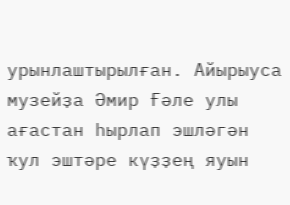урынлаштырылған. Айырыуса музейҙа Әмир Ғәле улы ағастан һырлап эшләгән ҡул эштәре күҙҙең яуын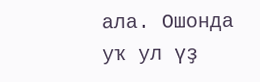ала. Ошонда уҡ ул үҙ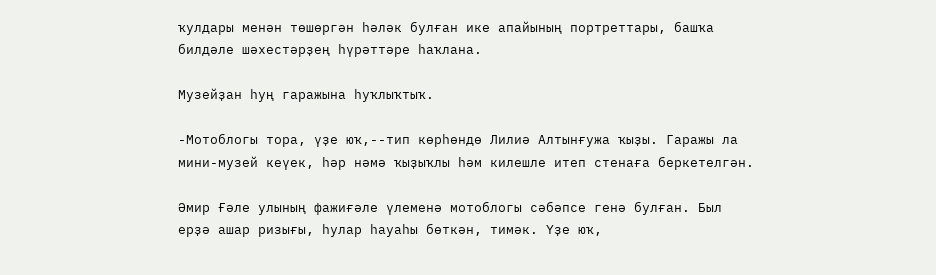ҡулдары менән төшөргән һәләк булған ике апайының портреттары, башҡа билдәле шәхестәрҙең һүрәттәре һаҡлана.

Музейҙан һуң гаражына һуҡлыҡтыҡ.

-Мотоблогы тора, үҙе юҡ,--тип көрһөндө Лилиә Алтынғужа ҡыҙы. Гаражы ла мини-музей кеүек, һәр нәмә ҡыҙыҡлы һәм килешле итеп стенаға беркетелгән.

Әмир Ғәле улының фажиғәле үлеменә мотоблогы сәбәпсе генә булған. Был ерҙә ашар ризығы, һулар һауаһы бөткән, тимәк. Үҙе юҡ,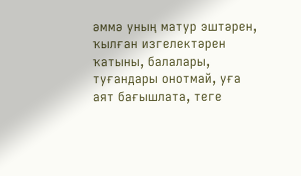әммә уның матур эштәрен, ҡылған изгелектәрен ҡатыны, балалары, туғандары онотмай, уға аят бағышлата, теге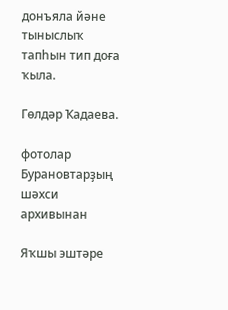донъяла йәне тыныслыҡ тапһын тип доға ҡыла.

Гөлдәр Ҡадаева.

фотолар Бурановтарҙың шәхси архивынан

Яҡшы эштәре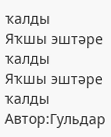ҡалды
Яҡшы эштәре ҡалды
Яҡшы эштәре ҡалды
Автор:Гульдар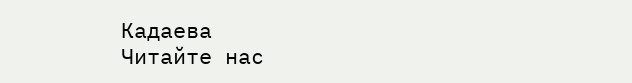Кадаева
Читайте нас